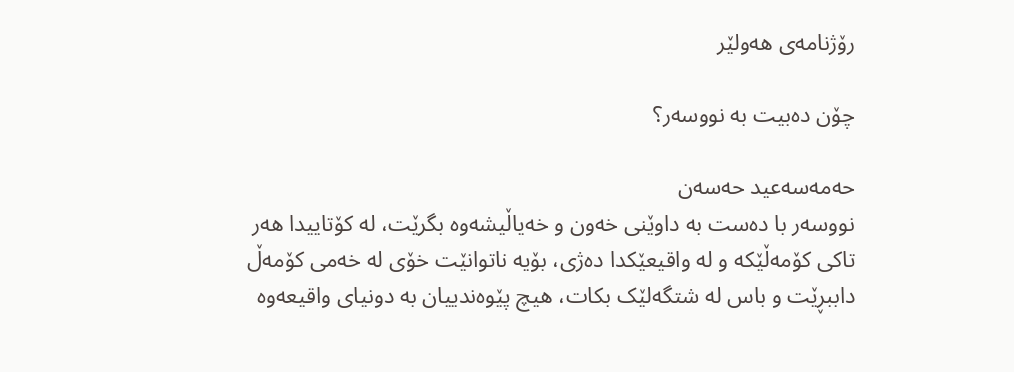رۆژنامەی ھەولێر

چۆن دەبیت بە نووسەر؟

حەمەسەعید حەسەن
نووسەر با دەست بە داوێنی خەون و خەیاڵیشەوە بگرێت، لە کۆتاییدا هەر تاکی کۆمەڵێکە و لە واقیعێکدا دەژی، بۆیە ناتوانێت خۆی لە خەمی کۆمەڵ داببڕێت و باس لە شتگەلێک بکات، هیچ پێوەندییان بە دونیای واقیعەوە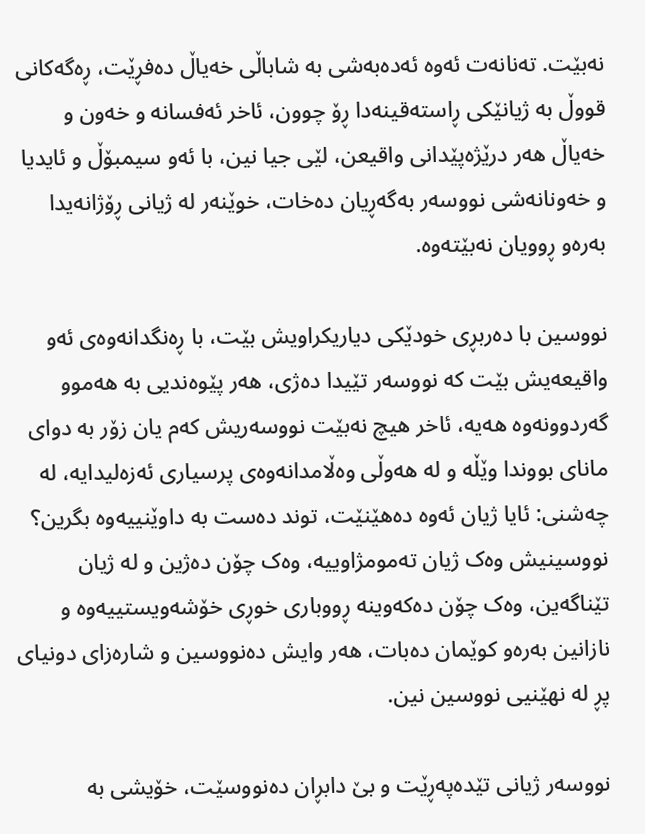نەبێت. تەنانەت ئەوە ئەدەبەشی بە شاباڵی خەیاڵ دەفڕێت، ڕەگەکانی قووڵ بە ژیانێکی ڕاستەقینەدا ڕۆ چوون، ئاخر ئەفسانە و خەون و خەیاڵ هەر درێژەپێدانی واقیعن، لێی جیا نین، با ئەو سیمبۆڵ و ئایدیا و خەونانەشی نووسەر بەگەڕیان دەخات، خوێنەر لە ژیانی ڕۆژانەیدا بەرەو ڕوویان نەبێتەوە.

نووسین با دەربڕی خودێکی دیاریکراویش بێت، با ڕەنگدانەوەی ئەو واقیعەیش بێت کە نووسەر تێیدا دەژی، هەر پێوەندیی بە هەموو گەردوونەوە هەیە، ئاخر هیچ نەبێت نووسەریش کەم یان زۆر بە دوای مانای بووندا وێڵە و لە هەوڵی وەڵامدانەوەی پرسیاری ئەزەلیدایە، لە چەشنی: ئایا ژیان ئەوە دەهێنێت، توند دەست بە داوێنییەوە بگرین؟ نووسینیش وەک ژیان تەمومژاوییە، وەک چۆن دەژین و لە ژیان تێناگەین، وەک چۆن دەکەوینە ڕووباری خوڕی خۆشەویستییەوە و نازانین بەرەو کوێمان دەبات، هەر وایش دەنووسین و شارەزای دونیای پڕ لە نهێنیی نووسین نین.

نووسەر ژیانی تێدەپەڕێت و بێ دابڕان دەنووسێت، خۆیشی بە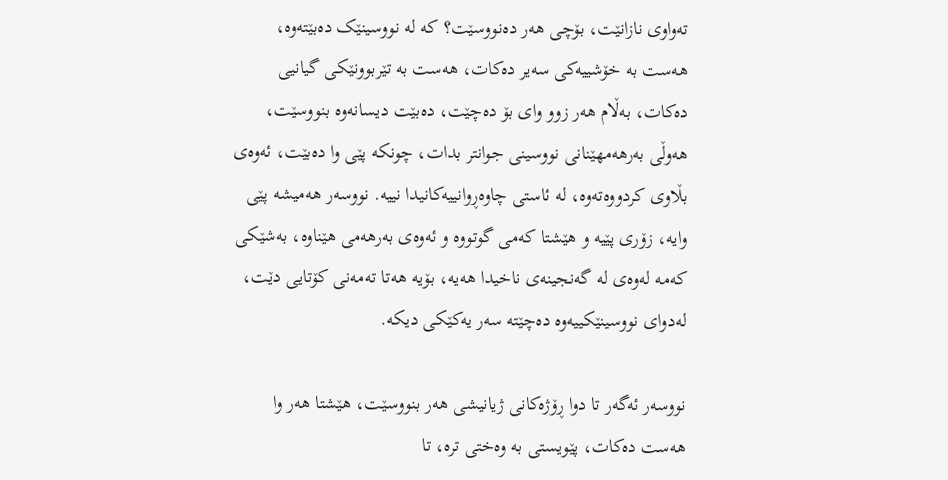تەواوی نازانێت، بۆچی هەر دەنووسێت؟ کە لە نووسینێک دەبێتەوە، هەست بە خۆشییەکی سەیر دەکات، هەست بە تێربوونێکی گیانیی دەکات، بەڵام هەر زوو وای بۆ دەچێت، دەبێت دیسانەوە بنووسێت، هەوڵی بەرهەمهێنانی نووسینی جوانتر بدات، چونکە پێی وا دەبێت، ئەوەی بڵاوی کردووەتەوە، لە ئاستی چاوەڕوانییەکانیدا نییە. نووسەر هەمیشە پێی وایە، زۆری پێیە و هێشتا کەمی گوتووە و ئەوەی بەرهەمی هێناوە، بەشێکی کەمە لەوەی لە گەنجینەی ناخیدا هەیە، بۆیە هەتا تەمەنی کۆتایی دێت، لەدوای نووسینێکییەوە دەچێتە سەر یەکێکی دیکە.

نووسەر ئەگەر تا دوا ڕۆژەکانی ژیانیشی هەر بنووسێت، هێشتا هەر وا هەست دەکات، پێویستی بە وەختی ترە، تا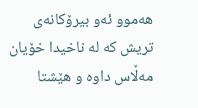هەموو ئەو بیرۆکانەی تریش کە لە ناخیدا خۆیان مەڵاس داوە و هێشتا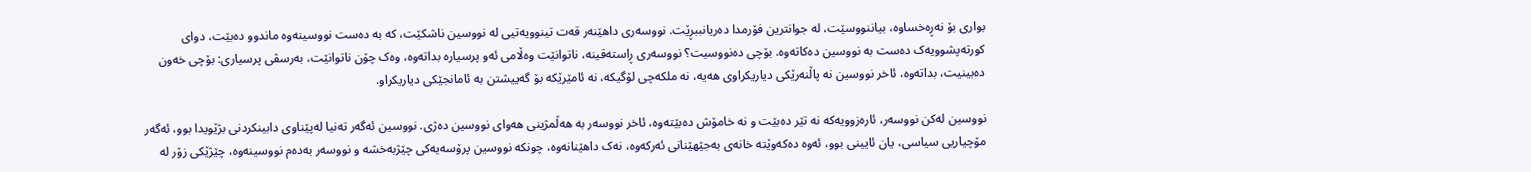بواری بۆ نەڕەخساوە، بیاننووسێت، لە جوانترین فۆرمدا دەریانببڕێت. نووسەری داهێنەر قەت تینوویەتیی لە نووسین ناشکێت، کە بە دەست نووسینەوە ماندوو دەبێت، دوای کورتەپشوویەک دەست بە نووسین دەکاتەوە. بۆچی دەنووسیت؟ نووسەری ڕاستەقینە، ناتوانێت وەڵامی ئەو پرسیارە بداتەوە، وەک چۆن ناتوانێت، بەرسڤی پرسیاری: بۆچی خەون دەبینیت، بداتەوە، ئاخر نووسین نە پاڵنەرێکی دیاریکراوی هەیە، نە ملکەچی لۆگیکە، نە ئامێرێکە بۆ گەییشتن بە ئامانجێکی دیاریکراو.

نووسین لەکن نووسەر، ئارەزوویەکە نە تێر دەبێت و نە خامۆش دەبێتەوە، ئاخر نووسەر بە هەڵمژینی هەوای نووسین دەژی. نووسین ئەگەر تەنیا لەپێناوی دابینکردنی بژێویدا بوو، ئەگەر مۆچیاریی سیاسی، یان ئایینی بوو، ئەوە دەکەوێتە خانەی بەجێهێنانی ئەرکەوە، نەک داهێنانەوە، چونکە نووسین پرۆسەیەکی چێژبەخشە و نووسەر بەدەم نووسینەوە، چێژێکی زۆر لە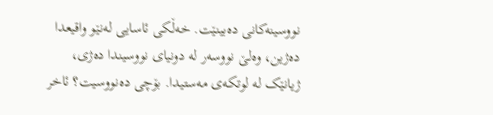نووسینەکانی دەبینێت. خەڵکی ئاسایی لەنێو واقیعدا دەژین، وەلێ نووسەر لە دونیای نووسیندا دەژی، ژیانێک لە لوتکەی مەستیدا. بۆچی دەنووسیت؟ ئاخر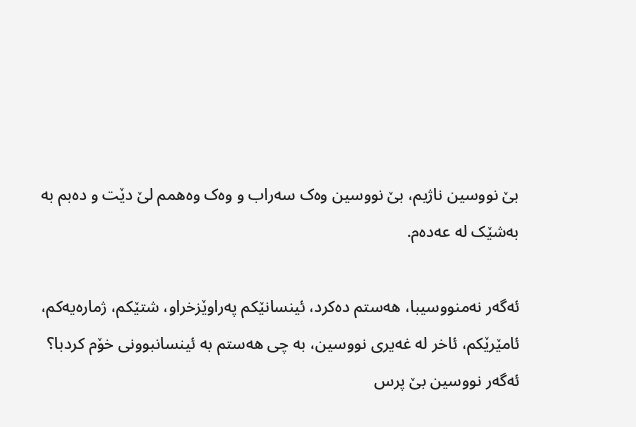بێ نووسین ناژیم، بێ نووسین وەک سەراب و وەک وەهمم لێ دێت و دەبم بە بەشێک لە عەدەم.

ئەگەر نەمنووسیبا، هەستم دەکرد، ئینسانێکم پەراوێزخراو، شتێکم، ژمارەیەکم، ئامێرێکم، ئاخر لە غەیری نووسین، بە چی هەستم بە ئینسانبوونی خۆم کردبا؟ ئەگەر نووسین بێ پرس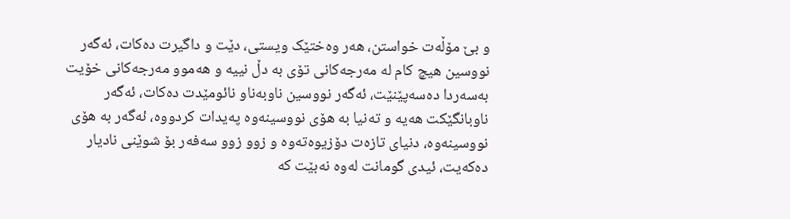و بێ مۆڵەت خواستن، هەر وەختێک ویستی، دێت و داگیرت دەکات، ئەگەر نووسین هیچ کام لە مەرجەکانی تۆی بە دڵ نییە و هەموو مەرجەکانی خۆیت بەسەردا دەسەپێنێت، ئەگەر نووسین ناوبەناو نائومێدت دەکات، ئەگەر ناوبانگێکت هەیە و تەنیا بە هۆی نووسینەوە پەیدات کردووە، ئەگەر بە هۆی نووسینەوە، دنیای تازەت دۆزیوەتەوە و زوو زوو سەفەر بۆ شوێنی نادیار دەکەیت، ئیدی گومانت لەوە نەبێت کە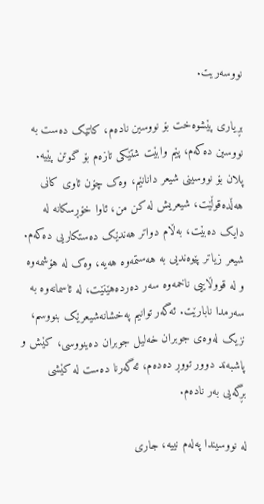نووسەریت.

بڕیاری پێشوەخت بۆ نووسین نادەم، کاتێک دەست بە نووسین دەکەم، پێم وابێت شتێکی تازەم بۆ گوتن پێیە. پلان بۆ نووسینی شیعر دانانێم، وەک چۆن ئاوی کانی هەڵدەقوڵێت، شیعریش لە کن من، ئاوا خۆڕسکانە لە دایک دەبێت، بەڵام دواتر هەندێک دەستکاریی دەکەم. شیعر زیاتر پێوەندیی بە هەستمەوە هەیە، وەک لە هۆشمەوە و لە قووڵاییی ناخمەوە سەر دەردەهێنێت، لە ئاسمانەوە بە سەرمدا نابارێت. ئەگەر توانیم پەخشانەشیعرێک بنووسم، نزیک لەوەی جوبران خەلیل جوبران دەینووسی، کێش و پاشبەند دوور تووڕ دەدەم، ئەگەرنا دەست لە کێشی بڕگەیی بەر نادەم.

لە نووسیندا پەلەم نییە، جاری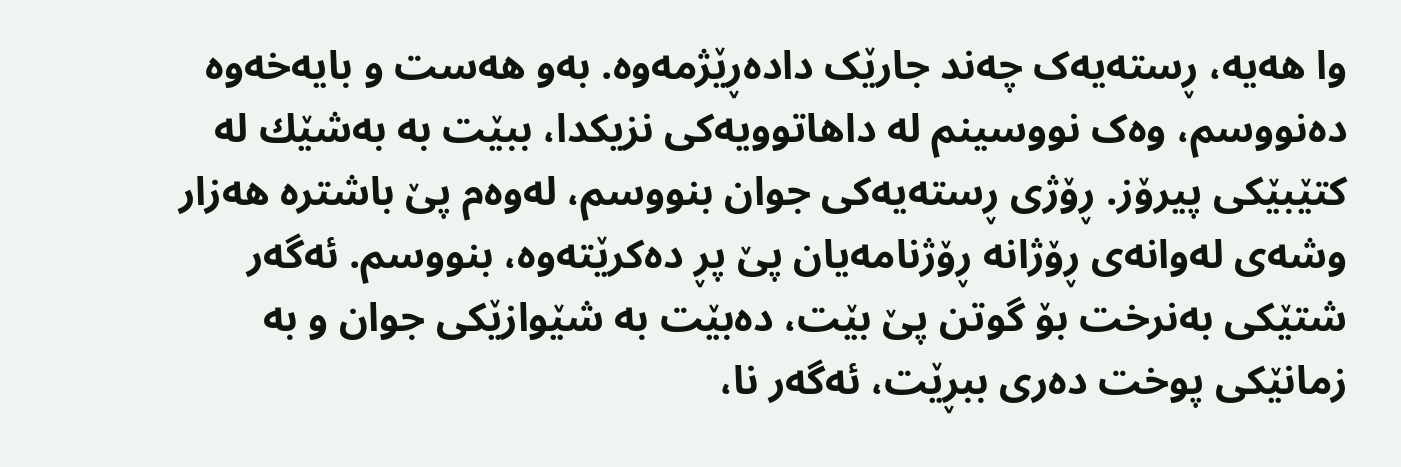وا هەیە، ڕستەیەک چەند جارێک دادەڕێژمەوە. بەو هەست و بایەخەوە دەنووسم، وەک نووسینم لە داهاتوویەکی نزیکدا، ببێت بە بەشێك لە کتێبێکی پیرۆز. ڕۆژی ڕستەیەکی جوان بنووسم، لەوەم پێ باشترە هەزار وشەی لەوانەی ڕۆژانە ڕۆژنامەیان پێ پڕ دەکرێتەوە، بنووسم. ئەگەر شتێکی بەنرخت بۆ گوتن پێ بێت، دەبێت بە شێوازێکی جوان و بە زمانێکی پوخت دەری ببڕێت، ئەگەر نا،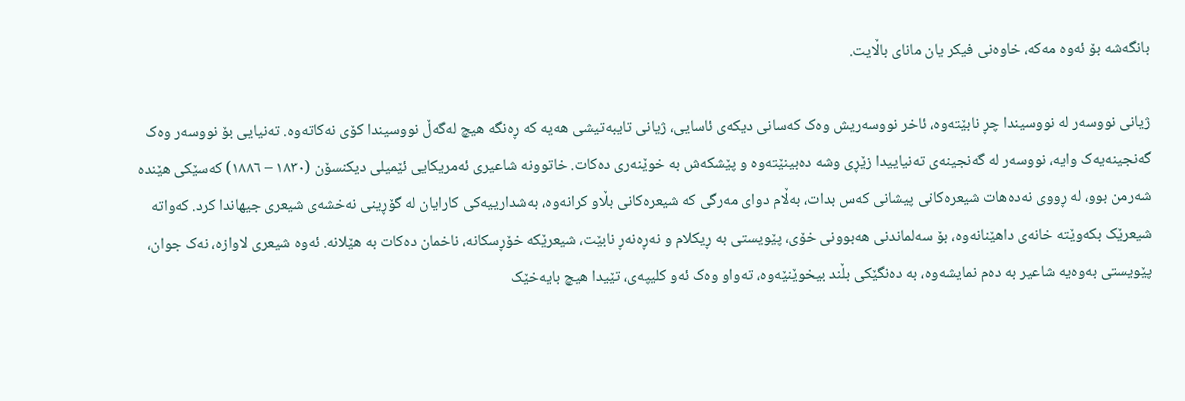بانگەشە بۆ ئەوە مەکە، خاوەنی فیکر یان مانای باڵایت.

ژیانی نووسەر لە نووسیندا چڕ نابێتەوە، ئاخر نووسەریش وەک کەسانی دیکەی ئاسایی، ژیانی تایبەتیشی هەیە کە ڕەنگە هیچ لەگەڵ نووسیندا کۆی نەکاتەوە. تەنیایی بۆ نووسەر وەک گەنجینەیەک وایە، نووسەر لە گەنجینەی تەنیاییدا زێڕی وشە دەبینێتەوە و پێشکەش بە خوێنەری دەکات. خاتوونە شاعیری ئەمریکایی ئێمیلی دیکنسۆن (١٨٣٠ – ١٨٨٦) کەسێکی هێندە شەرمن بوو، لە ڕووی نەدەهات شیعرەکانی پیشانی کەس بدات، بەڵام دوای مەرگی کە شیعرەکانی بڵاو کرانەوە، بەشدارییەکی کارایان لە گۆڕینی نەخشەی شیعری جیهاندا کرد. کەواتە شیعرێک بکەوێتە خانەی داهێنانەوە، بۆ سەلماندنی هەبوونی خۆی، پێویستی بە ڕیکلام و نەڕەنەڕ نابێت، شیعرێکە خۆڕسکانە، ناخمان دەکات بە هێلانە. ئەوە شیعری لاوازە، نەک جوان، پێویستی بەوەیە شاعیر بە دەم نمایشەوە، بە دەنگێکی بڵند بیخوێنێەوە، تەواو وەک ئەو کلیپەی، تێیدا هیچ بایەخێک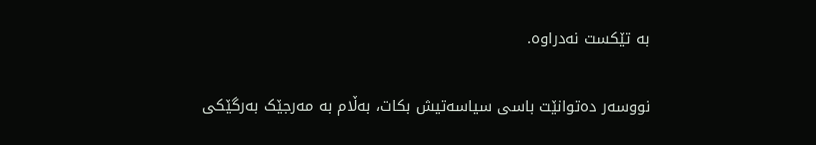بە تێکست نەدراوە.

نووسەر دەتوانێت باسی سیاسەتیش بکات، بەڵام بە مەرجێک بەرگێکی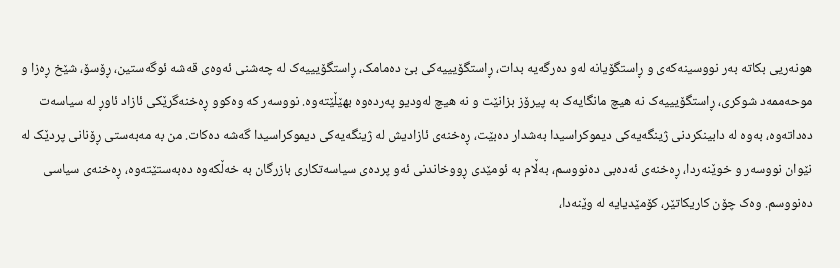هونەریی بکاتە بەر نووسینەکەی و ڕاستگۆیانە لەو دەرگەیە بدات، ڕاستگۆیییەکی بێ دەمامک، ڕاستگۆیییەک لە چەشنی ئەوەی قەشە ئوگەستین، ڕۆسۆ، شێخ ڕەزا و موحەممەد شوکری، ڕاستگۆیییەک نە هیچ مانگایەک بە پیرۆز بزانێت و نە هیچ لەودیو پەردەوە بهێڵێتەوە. نووسەر کە وەکوو ڕەخنەگرێکی ئازاد ئاوڕ لە سیاسەت دەداتەوە، بەوە لە دابینکردنی ژینگەیەکی دیموکراسیدا بەشدار دەبێت، ڕەخنەی ئازادیش لە ژینگەیەکی دیموکراسیدا گەشە دەکات. من بە مەبەستی ڕۆنانی پردێک لە نێوان نووسەر و خوێنەردا، ڕەخنەی ئەدەبی دەنووسم، بەڵام بە ئومێدی ڕووخاندنی ئەو پردەی سیاسەتکاری بازرگان بە خەڵکەوە دەبەستێتەوە، ڕەخنەی سیاسی دەنووسم. وەک چۆن کاریکاتێر، کۆمێدیایە لە وێنەدا،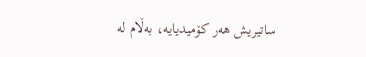ساتیریش هەر کۆمیدیایە، بەڵام لە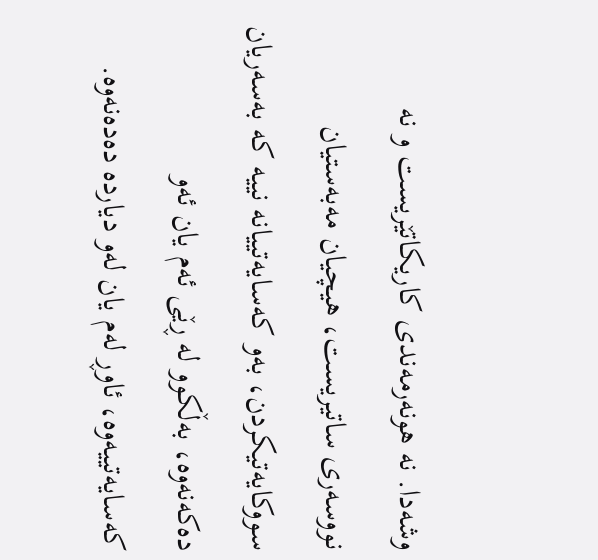وشەدا. نە هونەرمەندی کاریکاتێریست و نە نووسەری ساتیریست، هیچیان مەبەستیان سووکایەتیکردن، بەو کەسایەتییانە نییە کە بەسەریان دەکەنەوە، بەڵکوو لە ڕێی ئەم یان ئەو کەسایەتییەوە، ئاوڕ لەم یان لەو دیاردە دەدەنەوە.